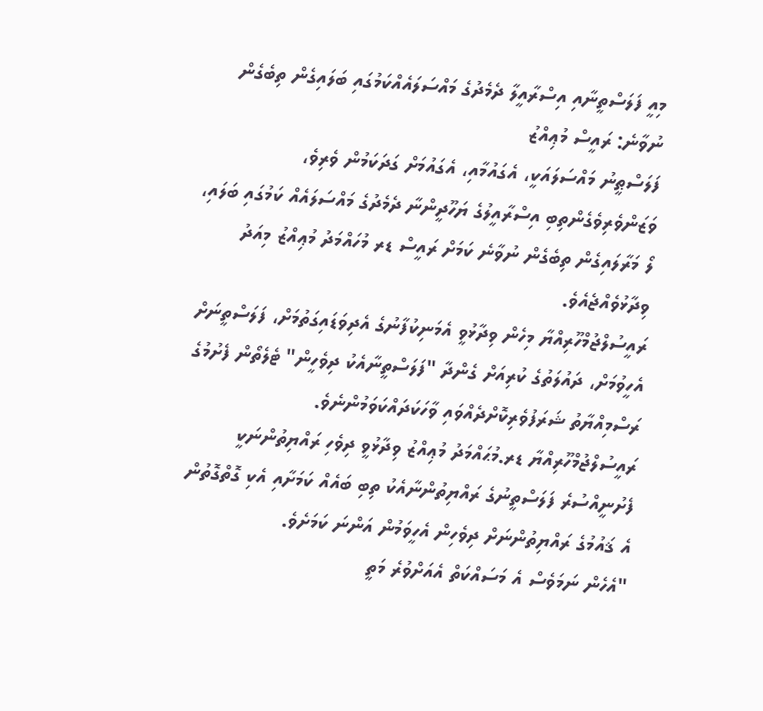މިއީ ފަލަސްތީނާއި އިސްރާއީލާ ދެމެދުގެ މައްސަލައެއްކަމުގައި ބަލައިގެން ތިބެގެން ނުވާނެ: ރައީސް މުޢިއްޒު
ފަލަސްޠީނު މައްސަލައަކީ، އެގައުމާއި، އެގައުމަށް ގަދަކަމުން ވެރިވެ، ވަޒަންވެރިވެގެންތިބި އިސްރާއީލުގެ ޔަހޫދީންނާ ދެމެދުގެ މައްސަލައެއް ކަމުގައި ބަލައި، ލޯ މަރާލައިގެން ތިބެގެން ނުވާނެ ކަމަށް ރައީސް ޑރ މުހައްމަދު މުޢިއްޒު މިއަދު ވިދާޅުވެއްޖެއެވެ.
ރައީސުލްޖުމްހޫރިއްޔާ މިހެން ވިދާޅުވީ އެމަނިކުފާނުގެ އެދިވަޑައިގަތުމަށް، ފަލަސްތީނަށް އެހީވުމަށް، ދައުލަތުގެ ކުރިއަށް ގެންދާ "ފަލަސްތީނާއެކު ދިވެހީން" ޓެލެތޯން ފެށުމުގެ ރަސްމިއްޔާތު ޝަރަފުވެރިކޮށްދެއްވައި ވާހަކަދައްކަވަމުންނެވެ.
ރައީސުލްޖުމްހޫރިއްޔާ ޑރ.މުޙައްމަދު މުޢިއްޒު ވިދާޅުވީ ދިވެހި ރައްޔިތުންނަކީ ފެށުނީއްސުރެ ފަލަސްތީނުގެ ރައްޔިތުންނާއެކު ތިބި ބައެއް ކަމަށާއި އެކި ގޮތްގޮތުން އެ ޤައުމުގެ ރައްޔިތުންނަށް ދިވެހިން އެހީވަމުން އަންނަ ކަމަށެވެ.
"އެހެން ނަމަވެސް އެ މަސައްކަތް އެއަށްވުރެ މަތީ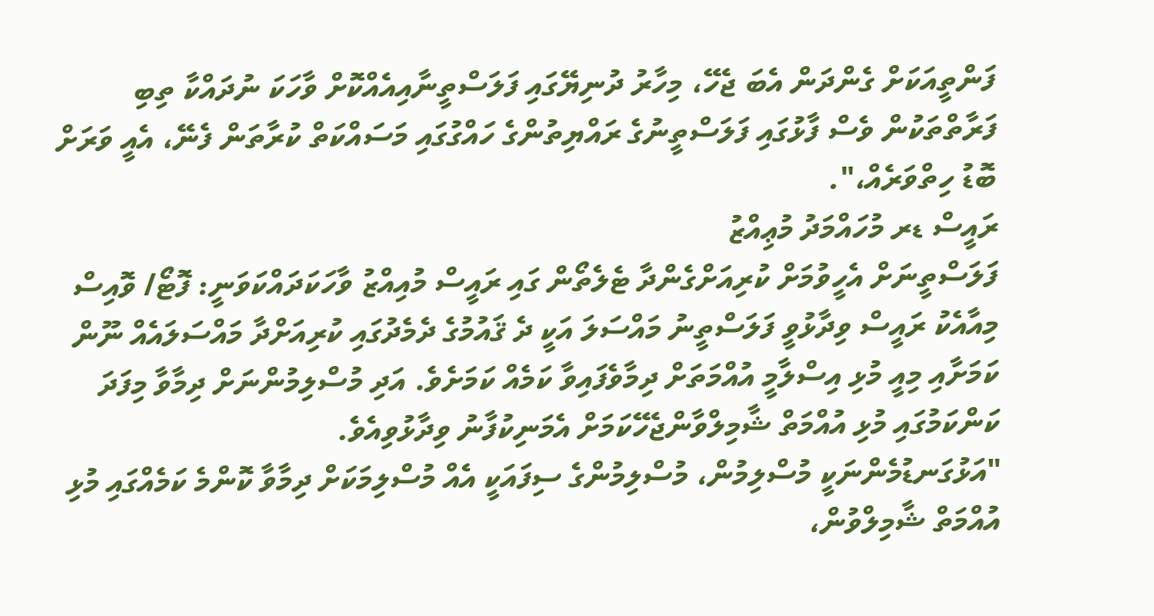ފަންތީއަކަށް ގެންދަން އެބަ ޖެހޭ، މިހާރު ދުނިޔޭގައި ފަލަސްތީނާއިއެއްކޮށް ވާހަކަ ނުދައްކާ ތިބި ފަރާތްތަކުން ވެސް ފާޅުގައި ފަލަސްތީނުގެ ރައްޔިތުންގެ ހައްގުގައި މަސައްކަތް ކުރާތަން ފެނޭ، އެއީ ވަރަށް ބޮޑު ހިތްވަރެއް،".
ރައީސް ޑރ މުހައްމަދު މުޢިއްޒު
ފަލަސްތީނަށް އެހީވުމަށް ކުރިއަށްގެންދާ ޓެލެތޯން ގައި ރައީސް މުއިއްޒު ވާހަކަދައްކަވަނީ: ފޮޓޯ/ ވޮއިސް
މިއާއެކު ރައީސް ވިދާޅުވީ ފަލަސްތީނު މައްސަލަ އަކީ ދެ ޤައުމުގެ ދެމެދުގައި ކުރިއަށްދާ މައްސަލައެއް ނޫން ކަމަށާއި މިއީ މުޅި އިސްލާމީ އުއްމަތަށް ދިމާވެފައިވާ ކަމެއް ކަމަށެވެ. އަދި މުސްލިމުންނަށް ދިމާވާ މިފަދަ ކަންކަމުގައި މުޅި އުއްމަތް ޝާމިލްވާންޖެހޭކަމަށް އެމަނިކުފާނު ވިދާޅުވިއެވެ.
"އަޅުގަނޑުމެންނަކީ މުސްލިމުން، މުސްލިމުންގެ ސިފައަކީ އެއް މުސްލިމަކަށް ދިމާވާ ކޮންމެ ކަމެއްގައި މުޅި އުއްމަތް ޝާމިލްވުން،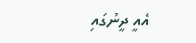އެއީ ދީނުގައި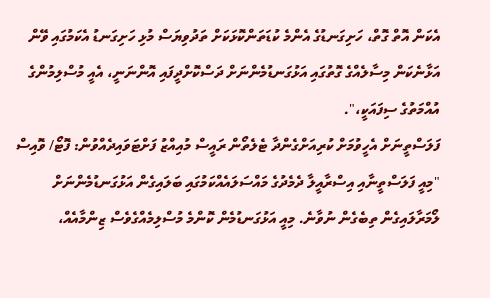އެކަން އޮތް ގޮތް، ހަށިގަނޑުގެ އެންމެ ކުޑަތަންކޮޅަކަށް ތަދުވިޔަސް މުޅި ހަށިގަނޑު އެކަމުގައި ވޭން އަޅާނެކަން މިސާލެއްގެ ގޮތުގައި އަޅުގަނޑުމެންނަށް ދަސްކޮށްދީފައި އޮންނަނީ، އެއީ މުސްލިމުންގެ އުއްމަތުގެ ސިފައަކީ،".
ފަލަސްތީނަށް އެހީވުމަށް ކުރިއަށްގެންދާ ޓެލެތޯން ރައީސް މުއިއްޒު ފަށްޓަވައިދެއްވުން: ފޮޓޯ/ ވޮއިސް
"މިއީ ފަލަސްތީނާއި އިސްރާއީލާ ދެމެދުގެ މައްސަލައެއްކަމުގައި ބަލައިގެން އަޅުގަނޑުމެންނަށް ލޯމަރާލައިގެން ތިބެގެން ނުވާނެ. މިއީ އަޅުގަނޑުމެން ކޮންމެ މުސްލިމެއްގެވެސް ޒިންމާއެއް،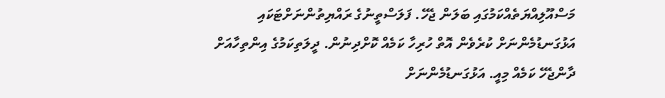މަސްއޫލިއްޔަތެއްކަމުގައި ބަލަން ޖެހޭ. ފަލަސްތީނުގެ ރައްޔިތުންނަށްޓަކައި އަޅުގަނޑުމެންނަށް ކުރެވެން އޮތް ހުރިހާ ކަމެއް ކޮށްދިނުން. ދީލަތިކަމުގެ އިންތިހާއަށް ދާންޖެހޭ ކަމެއް މިއީ. އަޅުގަނޑުމެންނަށް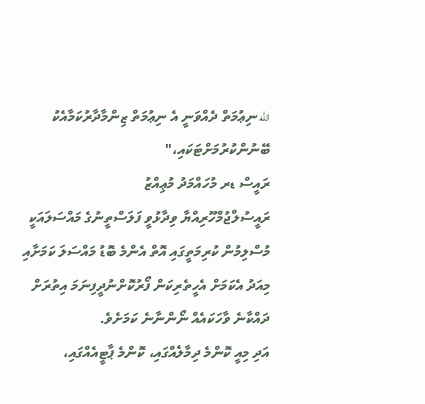الله ނިޢުމަތް ދެއްވަނީ އެ ނިޢުމަތް ޒިންމާދާރުކަމާއެކު ބޭނުންކުރުމަށްޓަކައި،"
ރައީސް ޑރ މުހައްމަދު މުޢިއްޒު
ރައީސުލްޖުމްހޫރިއްޔާ ވިދާޅުވީ ފަލަސްތީނުގެ މައްސަލައަކީ މުސްލިމުން ކުރިމަތީގައި އޮތް އެންމެ ބޮޑު މައްސަލަ ކަމަށާއި މިއަދު އެކަމަށް އެހީތެރިކަން ފޯރުކޮށްނުދީފިނަމަ އިތުރަށް ދައްކާނެ ވާހަކައެއް ނޯންނާނެ ކަމަށެވެ.
އަދި މިއީ ކޮންމެ ދިމާލެއްގައި، ކޮންމެ ޕާޓީއެއްގައި،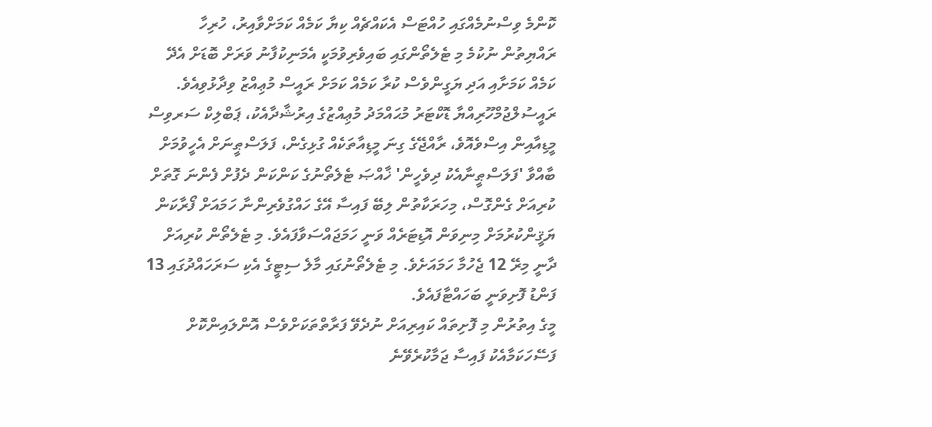ކޮންމެ ވިސްނުމެއްގައި ހުއްޓަސް އެކައްޗެއް ކިޔާ ކަމެއް ކަމަށްވާއިރު، ހުރިހާ ރައްޔިތުން ނުކުމެ މި ޓެލެތޯންގައި ބައިވެރިވުމަކީ އެމަނިކުފާނު ވަރަށް ބޮޑަށް އެދޭ ކަމެއް ކަމަށާއި އަދި ޔަގީންވެސް ކުރާ ކަމެއް ކަމަށް ރައީސް މުޢިއްޒު ވިދާޅުވިއެވެ.
ރައީސުލްޖުމްހޫރިއްޔާ ޑޮކްޓަރު މުޙައްމަދު މުޢިއްޒުގެ އިރުޝާދާއެކު، ޕަބްލިކް ސަރވިސް މީޑިއާއިން އިސްވެއޮވެ، ރާއްޖޭގެ ގިނަ މީޑިއާތަކެއް ގުޅިގެން، ފަލަސްޠީނަށް އެހީވުމަށް ބާއްވާ 'ފަލަސްޠީނާއެކު ދިވެހީން' ޚާއްޞަ ޓެލެތޯނުގެ ކަންކަން ދެފުށް ފެންނަ ގޮތަށް ކުރިއަށް ގެންގޮސް، މިހަރަކާތުން ލިބޭ ފައިސާ އޭގެ ހައްގުވެރިންނާ ހަމައަށް ފޯރާކަން ޔަޤީންކުރުމަށް މިނިވަން އޮޑިޓަރެއް ވަނީ ހަމަޖައްސަވާފައެވެ. މި ޓެލެތޯން ކުރިއަށް ދާނީ މިރޭ 12 ޖެހުމާ ހަމައަށެވެ. މި ޓެލެތޯނުގައި މާލެ ސިޓީގެ އެކި ސަރަހައްދުގައި 13 ފަންޑު ފޮށިވަނީ ބަހައްޓާފައެވެ.
މީގެ އިތުރުން މި ފޮށިތައް ކައިރިއަށް ނުދެވޭ ފަރާތްތަކަށްވެސް އޮންލައިންކޮށް ފަސޭހަކަމާއެކު ފައިސާ ޖަމާކުރެވޭނެ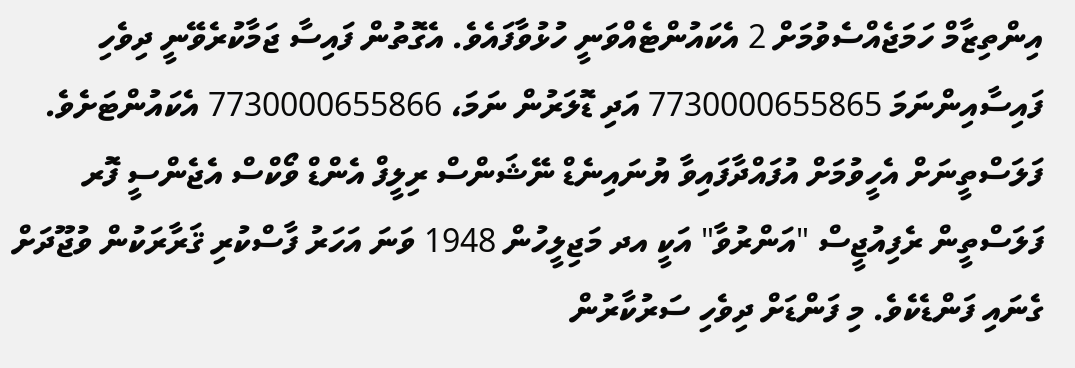އިންތިޒާމް ހަމަޖެއްސެވުމަށް 2 އެކައުންޓެއްވަނީ ހުޅުވާފައެވެ. އެގޮތުން ފައިސާ ޖަމާކުރެވޭނީ ދިވެހި ފައިސާއިންނަމަ 7730000655865 އަދި ޑޮލަރުން ނަމަ، 7730000655866 އެކައުންޓަށެވެ.
ފަލަސްތީނަށް އެހީވުމަށް އުފައްދާފައިވާ ޔުނައިނެޑް ނޭޝަންސް ރިލީފް އެންޑް ވޯކްސް އެޖެންސީ ފޮރ ފަލަސްތީން ރެފިއުޖީސް "އަންރުވާ" އަކީ އދ މަޖިލީހުން 1948 ވަނަ އަހަރު ފާސްކުރި ޤަރާރަކުން ވުޖޫދަށް ގެނައި ފަންޑެކެވެ. މި ފަންޑަށް ދިވެހި ސަރުކާރުން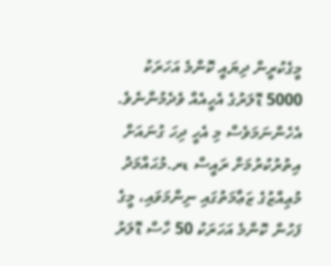މީގެކުރީން ދިޔައީ ކޮންމެ އަހަރަކު 5000 ޑޮލަރުގެ އެހީއެއް ވެދެމުންނެވެ. އެހެންނަމަވެސް މި އެހީ ދިހަ ގުނައަށް އިތުރުކުރުމަށް ރައީސް ޑރ.މުޙައްމަދު މުޢިއްޒުގެ ޒަޢާމަތުގައި ނިންމަވައި، މީގެ ފަހުން ކޮންމެ އަހަރަކު 50 ހާސް ޑޮލަރު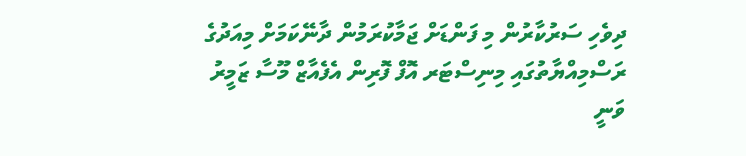ދިވެހި ސަރުކާރުން މި ފަންޑަށް ޖަމާކުރަމުން ދާނޭކަމަށް މިއަދުގެ ރަސްމިއްޔާތުގައި މިނިސްޓަރ އޮފް ފޮރިން އެފެއާޒް މޫސާ ޒަމީރު ވަނީ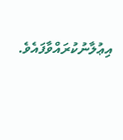އިޢުލާނުކުރައްވާފައެވެ.